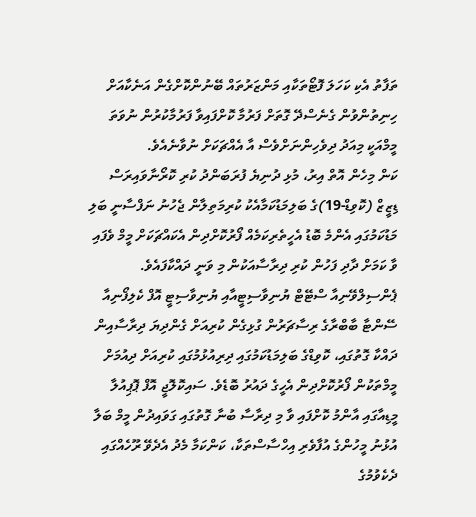ތަފާތު އެކި ކަހަލަ ފޮޓޯތަކާއި މަންޒަރުތައް ބޭނުންކޮށްގެން އަނެކާއަށް ހިނިތުންވުން ގެނެސްދޭ ގޮތަށް ފަރުމާ ކޮށްފައިވާ ފަރުމާކުރުން ނުވަތަ މީމްއަކީ މިއަދު ދިވެހިންނަށްވެސް އާ އެއްޗަކަށް ނުވާނެއެވެ.
ކަން މިހެން އޮތް އިރު، މުޅި ދުނިޔެ ފުރަބަންދު ކުރި ކޮރޯނާވައިރަސް ޑިޒީޒް (ކޮވިޑް-19)ގެ ބަލިމަޑުކަމާއެކު ކުރިމަތިލާން ޖެހުނު ނަފްސާނީ ބަލި މަޑުކަމުގައި އެންމެ ބޮޑު އެހީތެރިކަމެއް ފޯރުކޮށްދިން އެކައްޗަކަށް މީމް ވެފައި ވާ ކަމަށް ދާދި ފަހުން ކުރި ދިރާސާއަކުން މި ވަނީ ދައްކާފައެވެ.
ޕެންސިލްވޭނިއާ ސްޓޭޓް ޔުނިވާސިޓީއާއި ޔުނިވާސިޓީ އޮފް ކެލިފޯނިއާ ސޭންޓާ ބާބްރާގެ ރިސާޗަރުން ގުޅިގެން ކުރިއަށް ގެންދިޔަ ދިރާސާއިން ދައްކާ ގޮތުގައި، ކޮވިޑްގެ ބަލިމަޑުކަމުގައި ދިރިއުޅުމުގައި ކުރިއަށް ދިއުމަށް މީމްތަކުން ފޯރުކޮށްދިން އެހީގެ ދައުރު ބޮޑެވެ. ސައިކޮލޮޖީ އޮފް ޕޮޕިއުލާ މީޑިއާގައި އާންމު ކޮށްފައި ވާ މި ދިރާސާ ބުނާ ގޮތުގައި ގަވައިދުން މީމް ބަލާ އުޅުނު މީހުންގެ އުފާވެރި އިހްސާސްތަކާ، ކަންކަމާ މެދު އެދެވޭ ރޫހެއްގައި ދެކެވުމުގެ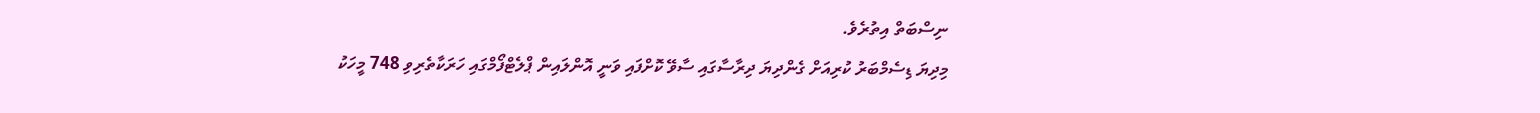ނިސްބަތް އިތުރެވެ.
މިދިޔަ ޑިސެމްބަރު ކުރިއަށް ގެންދިޔަ ދިރާސާގައި ސާވޭ ކޮށްފައި ވަނީ އޮންލައިން ޕްލެޓްފޯމްގައި ހަރަކާތެރިވި 748 މީހަކު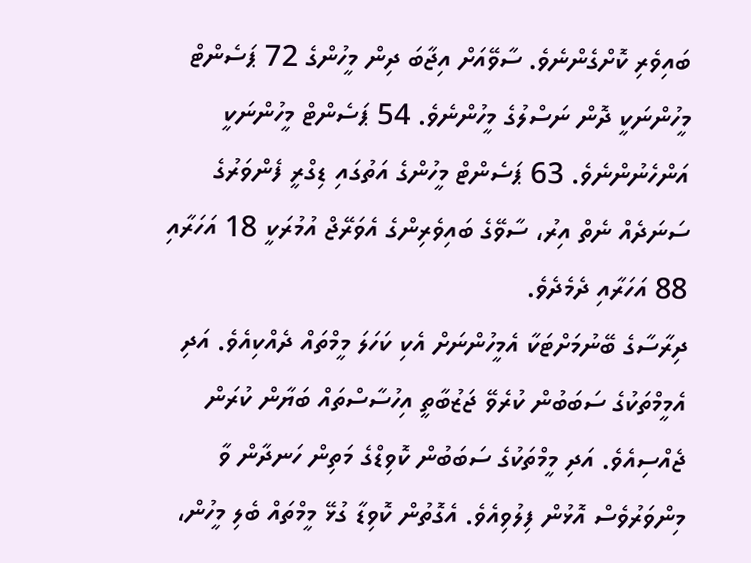ބައިވެރި ކޮށްގެންނެވެ. ސާވޭއަށް އިޖާބަ ދިން މީހުންގެ 72 ޕަސެންޓް މީހުންނަކީ ދޮން ނަސްލުގެ މީހުންނެވެ. 54 ޕަސެންޓް މީހުންނަކީ އަންހެނުންނެވެ. 63 ޕަސެންޓް މީހުންގެ އަތުގައި ޑިގްރީ ފެންވަރުގެ ސަނަދެއް ނެތް އިރު، ސާވޭގެ ބައިވެރިންގެ އެވަރޭޖް އުމުރަކީ 18 އަހަރާއި 88 އަހަރާއި ދެމެދެވެ.
ދިރާސާގެ ބޭނުމަށްޓަކާ އެމީހުންނަށް އެކި ކަހަލަ މީމްތައް ދެއްކިއެވެ. އަދި އެމީމްތަކުގެ ސަބަބުން ކުރެވޭ ޖަޒުބާތީ އިހުސާސްތައް ބަޔާން ކުރަން ޖެއްސިއެވެ. އަދި މީމްތަކުގެ ސަބަބުން ކޮވިޑްގެ މަތިން ހަނދާން ވާ މިންވަރުވެސް އޮޅުން ފިލުވިއެވެ. އެގޮތުން ކޮވިޑާ ގުޅޭ މީމްތައް ބެލި މީހުން،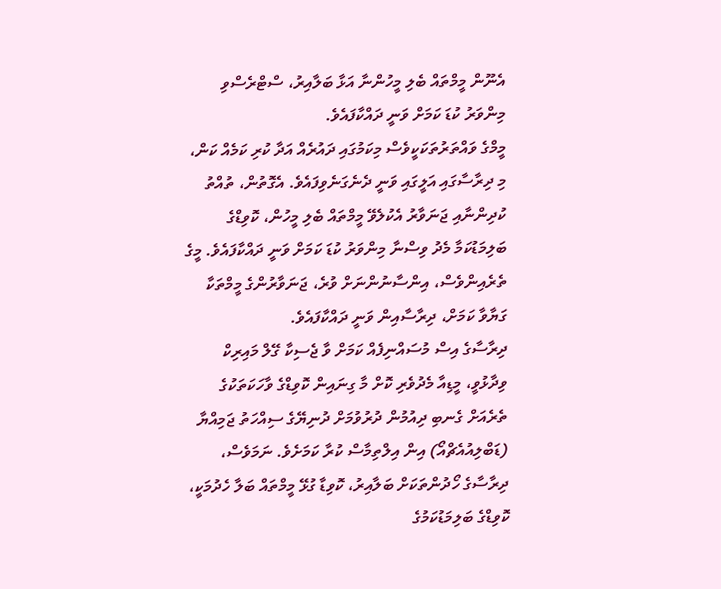އެނޫން މީމްތައް ބެލި މީހުންނާ އަޅާ ބަލާއިރު، ސްޓްރެސްވި މިންވަރު ކުޑަ ކަމަށް ވަނީ ދައްކާފައެވެ.
މީމްގެ ވައްތަރުތަކަކީވެސް މިކަމުގައި ދައުރެއް އަދާ ކުރި ކަމެއް ކަން، މި ދިރާސާގައި އަލީގައި ވަނީ ދެނެގަނެވިފައެވެ. އެގޮތުން، ތުއްތު ކުދިންނާއި ޖަނަވާރު އެކުލެވޭ މީމްތައް ބެލި މީހުން، ކޮވިޑްގެ ބަލިމަޑުކަމާ މެދު ވިސްނާ މިންވަރު ކުޑަ ކަމަށް ވަނީ ދައްކާފައެވެ. މީގެ ތެރެއިންވެސް، އިންސާނުންނަށް ވުރެ، ޖަނަވާރުންގެ މީމްތަކާ ގަޔާވާ ކަމަށް، ދިރާސާއިން ވަނީ ދައްކާފައެވެ.
ދިރާސާގެ އިސް މުސައްނިފެއް ކަމަށް ވާ ޖެސިކާ ގޭލް މައިރިކް ވިދާޅުވީ، މީޑިއާ މެދުވެރި ކޮށް މާ ގިނައިން ކޮވިޑްގެ ވާހަކަތަކުގެ ތެރެއަށް ގެނބި ދިއުމުން ދުރުވުމަށް ދުނިޔޭގެ ސިއްހަތު ޖަމިއްޔާ (ޑަބްލިއުއެޗްއޯ) އިން އިލްތިމާސް ކުރާ ކަމަށެވެ. ނަމަވެސް، ދިރާސާގެ ހޯދުންތަކަށް ބަލާއިރު، ކޮވިޑާ ގުޅޭ މީމްތައް ބަލާ ހެދުމަކީ، ކޮވިޑްގެ ބަލިމަޑުކަމުގެ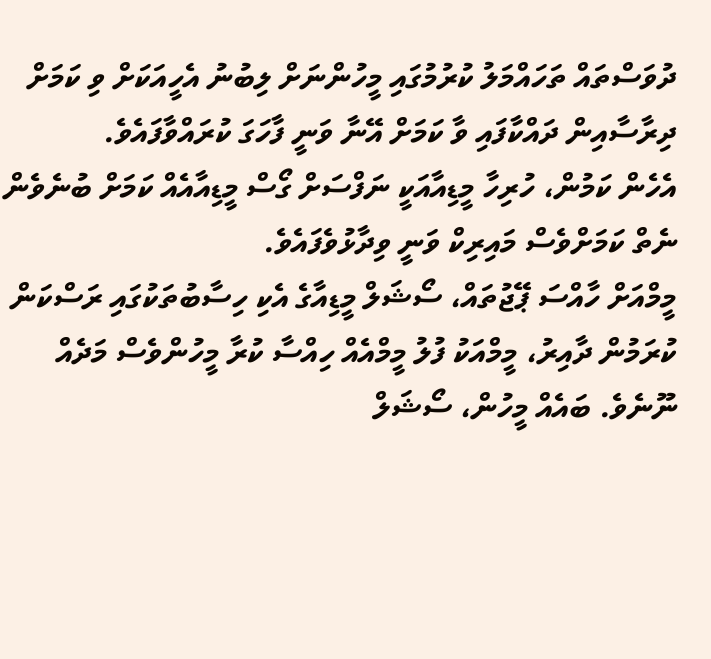ދުވަސްތައް ތަހައްމަލު ކުރުމުގައި މީހުންނަށް ލިބުނު އެހީއަކަށް ވި ކަމަށް ދިރާސާއިން ދައްކާފައި ވާ ކަމަށް އޭނާ ވަނީ ފާހަގަ ކުރައްވާފައެވެ.
އެހެން ކަމުން، ހުރިހާ މީޑިއާއަކީ ނަފްސަށް ގޯސް މީޑިއާއެއް ކަމަށް ބުނެވެން ނެތް ކަމަށްވެސް މައިރިކް ވަނީ ވިދާޅުވެފައެވެ.
މީމްއަށް ހާއްސަ ޕޭޖުތައް، ސޯޝަލް މީޑިއާގެ އެކި ހިސާބުތަކުގައި ރަސްކަން ކުރަމުން ދާއިރު، މީމްއަކު ފުލު މީމްއެއް ހިއްސާ ކުރާ މީހުންވެސް މަދެއް ނޫނެވެ. ބައެއް މީހުން، ސޯޝަލް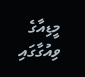މީޑިއާގެ ވިއުގާގައި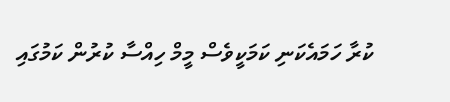ކުރާ ހަމައެކަނި ކަމަކީވެސް މީމް ހިއްސާ ކުރުން ކަމުގައި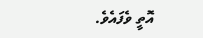އޮތީ ވެފައެވެ.